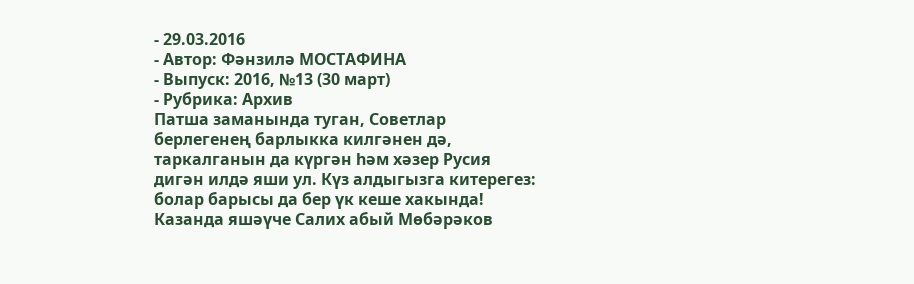- 29.03.2016
- Автор: Фәнзилә МОСТАФИНА
- Выпуск: 2016, №13 (30 март)
- Рубрика: Архив
Патша заманында туган, Советлар берлегенең барлыкка килгәнен дә, таркалганын да күргән һәм хәзер Русия дигән илдә яши ул. Күз алдыгызга китерегез: болар барысы да бер үк кеше хакында! Казанда яшәүче Салих абый Мөбәрәков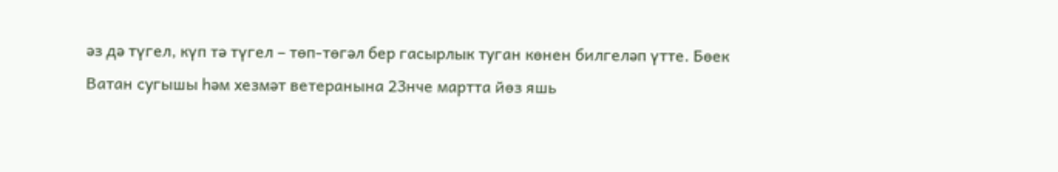әз дә түгел, күп тә түгел – төп-төгәл бер гасырлык туган көнен билгеләп үтте. Бөек Ватан сугышы һәм хезмәт ветеранына 23нче мартта йөз яшь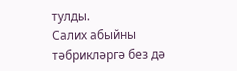тулды.
Салих абыйны тәбрикләргә без дә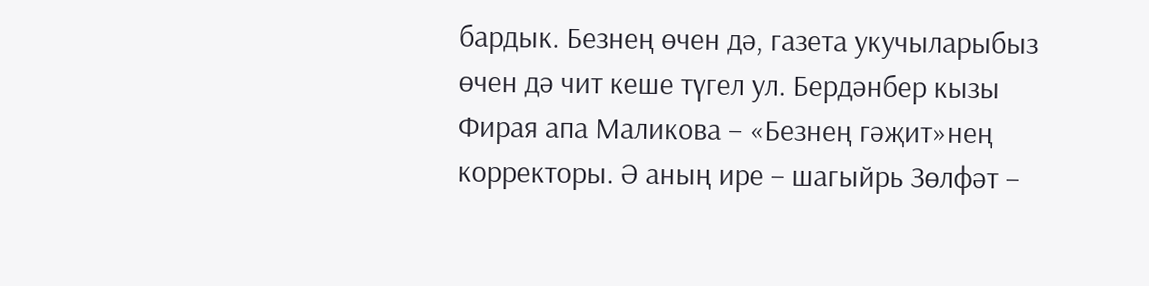бардык. Безнең өчен дә, газета укучыларыбыз өчен дә чит кеше түгел ул. Бердәнбер кызы Фирая апа Маликова – «Безнең гәҗит»нең корректоры. Ә аның ире – шагыйрь Зөлфәт –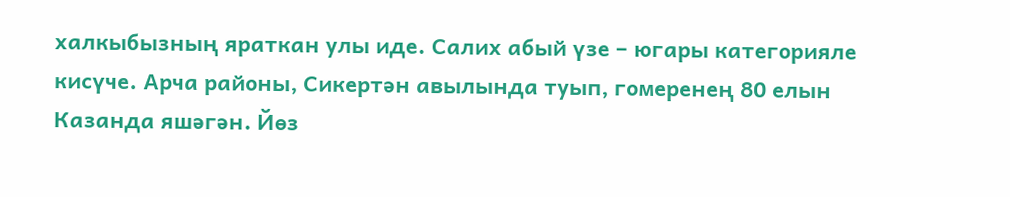халкыбызның яраткан улы иде. Салих абый үзе – югары категорияле кисүче. Арча районы, Сикертән авылында туып, гомеренең 80 елын Казанда яшәгән. Йөз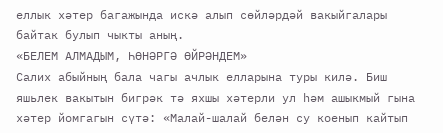еллык хәтер багажында искә алып сөйләрдәй вакыйгалары байтак булып чыкты аның.
«БЕЛЕМ АЛМАДЫМ, ҺӨНӘРГӘ ӨЙРӘНДЕМ»
Салих абыйның бала чагы ачлык елларына туры килә. Биш яшьлек вакытын бигрәк тә яхшы хәтерли ул һәм ашыкмый гына хәтер йомгагын сүтә: «Малай-шалай белән су коенып кайтып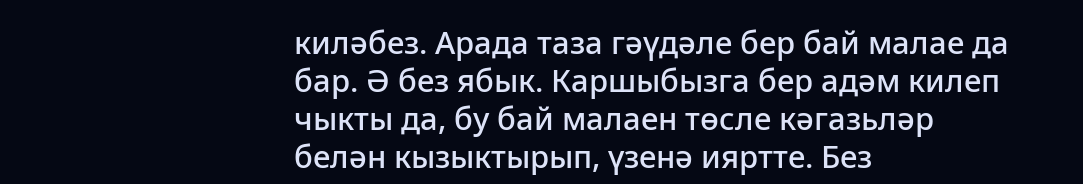киләбез. Арада таза гәүдәле бер бай малае да бар. Ә без ябык. Каршыбызга бер адәм килеп чыкты да, бу бай малаен төсле кәгазьләр белән кызыктырып, үзенә ияртте. Без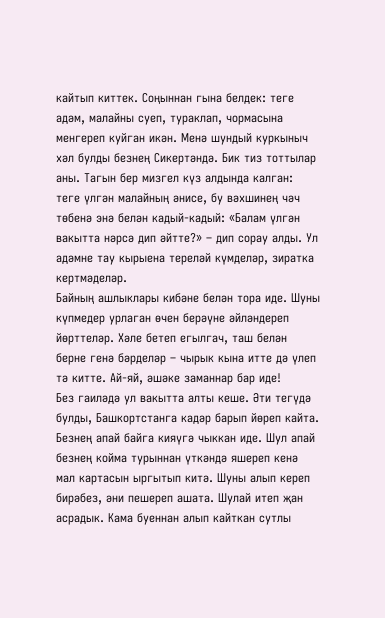кайтып киттек. Соңыннан гына белдек: теге адәм, малайны суеп, тураклап, чормасына менгереп куйган икән. Менә шундый куркыныч хәл булды безнең Сикертәндә. Бик тиз тоттылар аны. Тагын бер мизгел күз алдында калган: теге үлгән малайның әнисе, бу вәхшинең чәч төбенә энә белән кадый-кадый: «Балам үлгән вакытта нәрсә дип әйтте?» – дип сорау алды. Ул адәмне тау кырыена тереләй күмделәр, зиратка кертмәделәр.
Байның ашлыклары кибәне белән тора иде. Шуны күпмедер урлаган өчен берәүне әйләндереп йөрттеләр. Хәле бетеп егылгач, таш белән берне генә бәрделәр – чырык кына итте дә үлеп тә китте. Ай-яй, әшәке заманнар бар иде!
Без гаиләдә ул вакытта алты кеше. Әти тегүдә булды, Башкортстанга кадәр барып йөреп кайта. Безнең апай байга кияүгә чыккан иде. Шул апай безнең койма турыннан үткәндә яшереп кенә мал картасын ыргытып китә. Шуны алып кереп бирәбез, әни пешереп ашата. Шулай итеп җан асрадык. Кама буеннан алып кайткан сутлы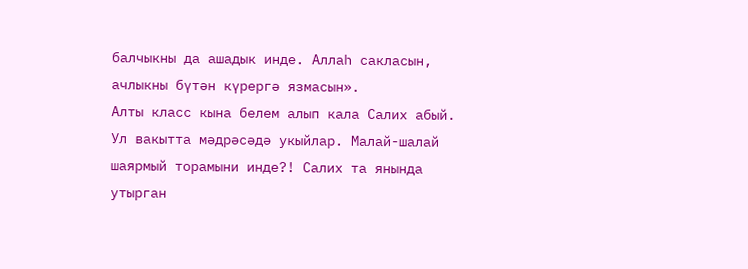балчыкны да ашадык инде. Аллаһ сакласын, ачлыкны бүтән күрергә язмасын».
Алты класс кына белем алып кала Салих абый. Ул вакытта мәдрәсәдә укыйлар. Малай-шалай шаярмый торамыни инде?! Салих та янында утырган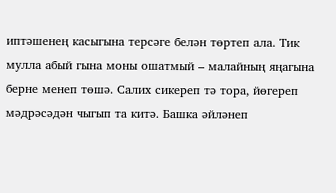иптәшенең касыгына терсәге белән төртеп ала. Тик мулла абый гына моны ошатмый – малайның яңагына берне менеп төшә. Салих сикереп тә тора, йөгереп мәдрәсәдән чыгып та китә. Башка әйләнеп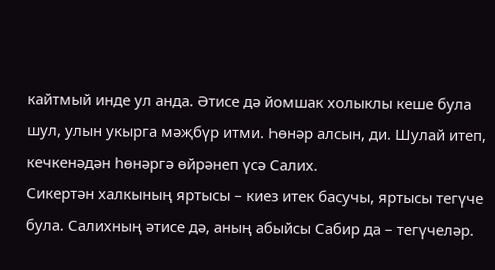кайтмый инде ул анда. Әтисе дә йомшак холыклы кеше була шул, улын укырга мәҗбүр итми. Һөнәр алсын, ди. Шулай итеп, кечкенәдән һөнәргә өйрәнеп үсә Салих.
Сикертән халкының яртысы – киез итек басучы, яртысы тегүче була. Салихның әтисе дә, аның абыйсы Сабир да – тегүчеләр.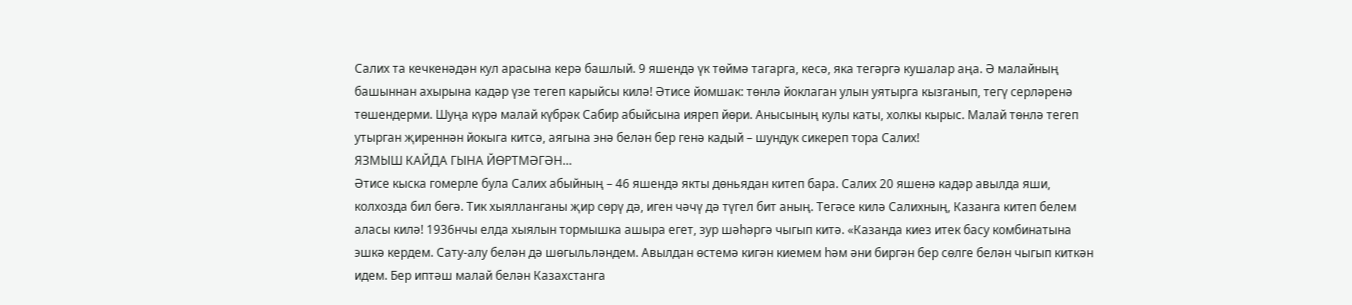Салих та кечкенәдән кул арасына керә башлый. 9 яшендә үк төймә тагарга, кесә, яка тегәргә кушалар аңа. Ә малайның башыннан ахырына кадәр үзе тегеп карыйсы килә! Әтисе йомшак: төнлә йоклаган улын уятырга кызганып, тегү серләренә төшендерми. Шуңа күрә малай күбрәк Сабир абыйсына ияреп йөри. Анысының кулы каты, холкы кырыс. Малай төнлә тегеп утырган җиреннән йокыга китсә, аягына энә белән бер генә кадый – шундук сикереп тора Салих!
ЯЗМЫШ КАЙДА ГЫНА ЙӨРТМӘГӘН…
Әтисе кыска гомерле була Салих абыйның – 46 яшендә якты дөньядан китеп бара. Салих 20 яшенә кадәр авылда яши, колхозда бил бөгә. Тик хыялланганы җир сөрү дә, иген чәчү дә түгел бит аның. Тегәсе килә Салихның, Казанга китеп белем аласы килә! 1936нчы елда хыялын тормышка ашыра егет, зур шәһәргә чыгып китә. «Казанда киез итек басу комбинатына эшкә кердем. Сату-алу белән дә шөгыльләндем. Авылдан өстемә кигән киемем һәм әни биргән бер сөлге белән чыгып киткән идем. Бер иптәш малай белән Казахстанга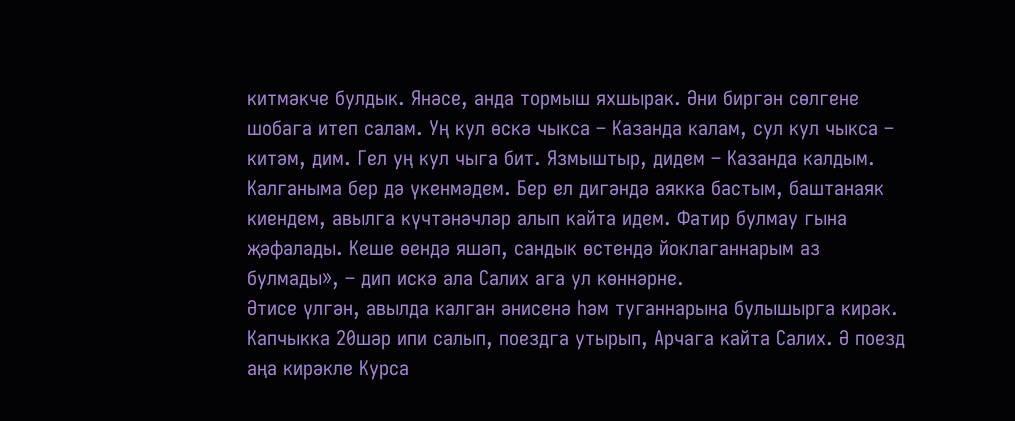китмәкче булдык. Янәсе, анда тормыш яхшырак. Әни биргән сөлгене шобага итеп салам. Уң кул өскә чыкса – Казанда калам, сул кул чыкса – китәм, дим. Гел уң кул чыга бит. Язмыштыр, дидем – Казанда калдым. Калганыма бер дә үкенмәдем. Бер ел дигәндә аякка бастым, баштанаяк киендем, авылга күчтәнәчләр алып кайта идем. Фатир булмау гына җәфалады. Кеше өендә яшәп, сандык өстендә йоклаганнарым аз булмады», – дип искә ала Салих ага ул көннәрне.
Әтисе үлгән, авылда калган әнисенә һәм туганнарына булышырга кирәк. Капчыкка 20шәр ипи салып, поездга утырып, Арчага кайта Салих. Ә поезд аңа кирәкле Курса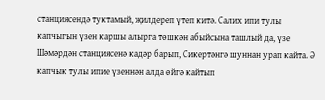станциясендә туктамый, җилдереп үтеп китә. Салих ипи тулы капчыгын үзен каршы алырга төшкән абыйсына ташлый да, үзе Шәмәрдән станциясенә кадәр барып, Сикертәнгә шуннан урап кайта. Ә капчык тулы ипие үзеннән алда өйгә кайтып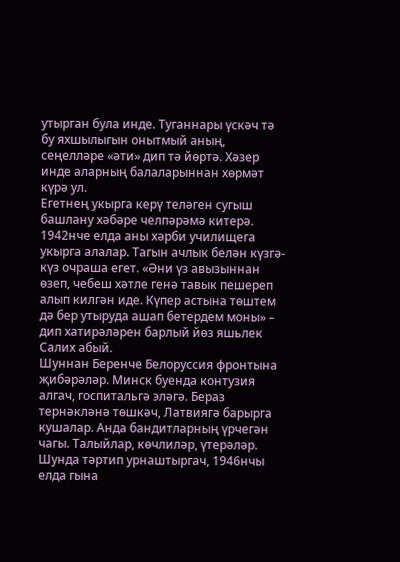утырган була инде. Туганнары үскәч тә бу яхшылыгын онытмый аның, сеңелләре «әти» дип тә йөртә. Хәзер инде аларның балаларыннан хөрмәт күрә ул.
Егетнең укырга керү теләген сугыш башлану хәбәре челпәрәмә китерә. 1942нче елда аны хәрби училищега укырга алалар. Тагын ачлык белән күзгә-күз очраша егет. «Әни үз авызыннан өзеп, чебеш хәтле генә тавык пешереп алып килгән иде. Күпер астына төштем дә бер утыруда ашап бетердем моны» – дип хатирәләрен барлый йөз яшьлек Салих абый.
Шуннан Беренче Белоруссия фронтына җибәрәләр. Минск буенда контузия алгач, госпитальгә эләгә. Бераз тернәкләнә төшкәч, Латвиягә барырга кушалар. Анда бандитларның үрчегән чагы. Талыйлар, көчлиләр, үтерәләр. Шунда тәртип урнаштыргач, 1946нчы елда гына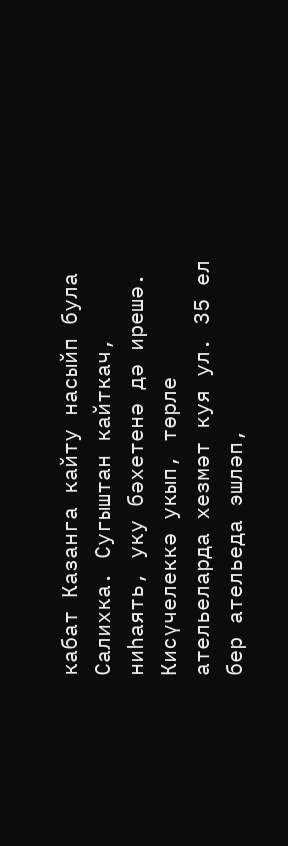кабат Казанга кайту насыйп була Салихка. Сугыштан кайткач, ниһаять, уку бәхетенә дә ирешә. Кисүчелеккә укып, төрле ательеларда хезмәт куя ул. 35 ел бер ательеда эшләп,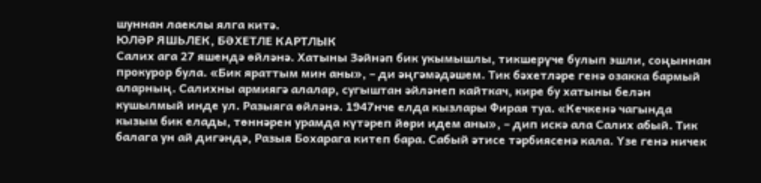шуннан лаеклы ялга китә.
ЮЛӘР ЯШЬЛЕК, БӘХЕТЛЕ КАРТЛЫК
Салих ага 27 яшендә өйләнә. Хатыны Зәйнәп бик укымышлы, тикшерүче булып эшли, соңыннан прокурор була. «Бик яраттым мин аны», – ди әңгәмәдәшем. Тик бәхетләре генә озакка бармый аларның. Салихны армиягә алалар, сугыштан әйләнеп кайткач, кире бу хатыны белән кушылмый инде ул. Разыяга өйләнә. 1947нче елда кызлары Фирая туа. «Кечкенә чагында кызым бик елады, төннәрен урамда күтәреп йөри идем аны», – дип искә ала Салих абый. Тик балага ун ай дигәндә, Разыя Бохарага китеп бара. Сабый әтисе тәрбиясенә кала. Үзе генә ничек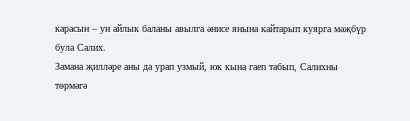карасын – ун айлык баланы авылга әнисе янына кайтарып куярга мәҗбүр була Салих.
Замана җилләре аны да урап узмый, юк кына гаеп табып, Салихны төрмәгә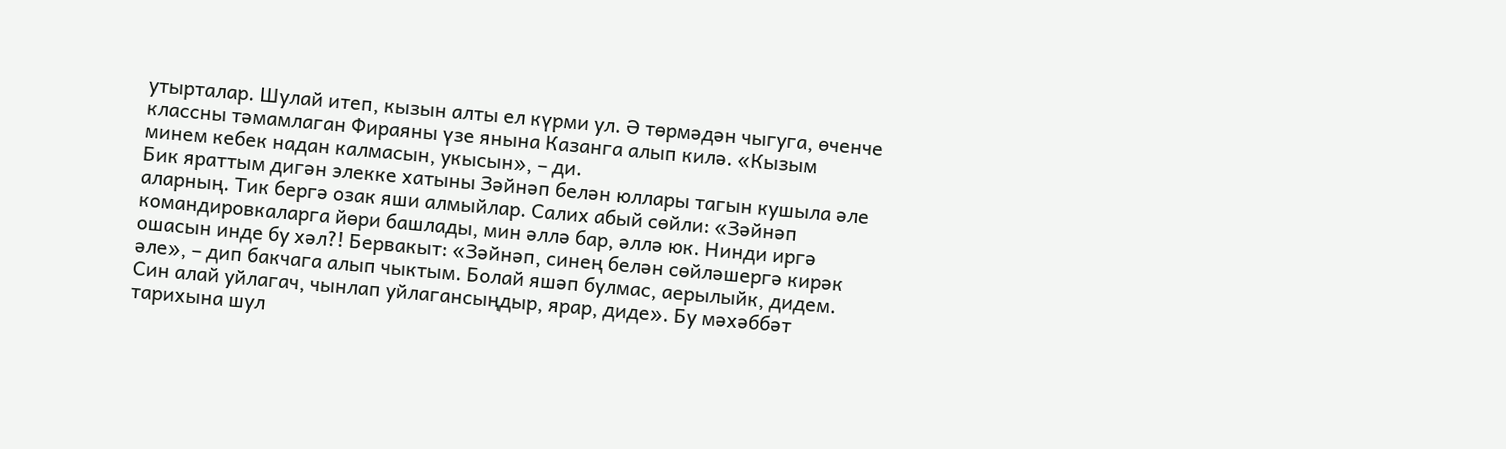утырталар. Шулай итеп, кызын алты ел күрми ул. Ә төрмәдән чыгуга, өченче классны тәмамлаган Фираяны үзе янына Казанга алып килә. «Кызым минем кебек надан калмасын, укысын», – ди.
Бик яраттым дигән элекке хатыны Зәйнәп белән юллары тагын кушыла әле аларның. Тик бергә озак яши алмыйлар. Салих абый сөйли: «Зәйнәп командировкаларга йөри башлады, мин әллә бар, әллә юк. Нинди иргә ошасын инде бу хәл?! Бервакыт: «Зәйнәп, синең белән сөйләшергә кирәк әле», – дип бакчага алып чыктым. Болай яшәп булмас, аерылыйк, дидем. Син алай уйлагач, чынлап уйлагансыңдыр, ярар, диде». Бу мәхәббәт тарихына шул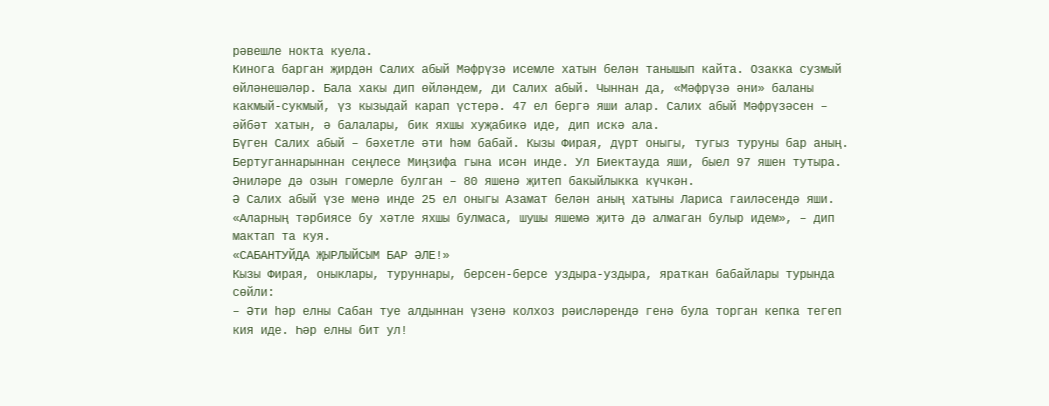рәвешле нокта куела.
Кинога барган җирдән Салих абый Мәфрүзә исемле хатын белән танышып кайта. Озакка сузмый өйләнешәләр. Бала хакы дип өйләндем, ди Салих абый. Чыннан да, «Мәфрүзә әни» баланы какмый-сукмый, үз кызыдай карап үстерә. 47 ел бергә яши алар. Салих абый Мәфрүзәсен – әйбәт хатын, ә балалары, бик яхшы хуҗабикә иде, дип искә ала.
Бүген Салих абый – бәхетле әти һәм бабай. Кызы Фирая, дүрт оныгы, тугыз туруны бар аның. Бертуганнарыннан сеңлесе Миңзифа гына исән инде. Ул Биектауда яши, быел 97 яшен тутыра. Әниләре дә озын гомерле булган – 80 яшенә җитеп бакыйлыкка күчкән.
Ә Салих абый үзе менә инде 25 ел оныгы Азамат белән аның хатыны Лариса гаиләсендә яши. «Аларның тәрбиясе бу хәтле яхшы булмаса, шушы яшемә җитә дә алмаган булыр идем», – дип мактап та куя.
«САБАНТУЙДА ҖЫРЛЫЙСЫМ БАР ӘЛЕ!»
Кызы Фирая, оныклары, туруннары, берсен-берсе уздыра-уздыра, яраткан бабайлары турында сөйли:
– Әти һәр елны Сабан туе алдыннан үзенә колхоз рәисләрендә генә була торган кепка тегеп кия иде. Һәр елны бит ул!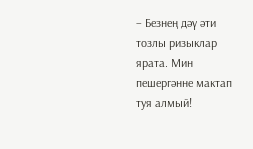– Безнең дәү әти тозлы ризыклар ярата. Мин пешергәнне мактап туя алмый!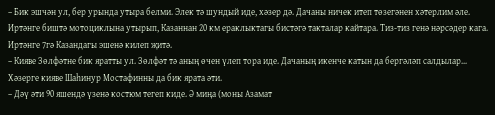– Бик эшчән ул, бер урында утыра белми. Элек тә шундый иде, хәзер дә. Дачаны ничек итеп төзегәнен хәтерлим әле. Иртәнге биштә мотоциклына утырып, Казаннан 20 км ераклыктагы бистәгә такталар кайтара. Тиз-тиз генә нәрсәдер кага. Иртәнге 7гә Казандагы эшенә килеп җитә.
– Кияве Зөлфәтне бик яратты ул. Зөлфәт тә аның өчен үлеп тора иде. Дачаның икенче катын да бергәләп салдылар… Хәзерге кияве Шаһинур Мостафинны да бик ярата әти.
– Дәү әти 90 яшендә үзенә костюм тегеп киде. Ә миңа (моны Азамат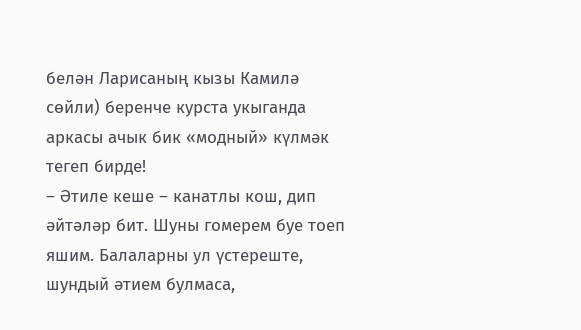белән Ларисаның кызы Камилә сөйли) беренче курста укыганда аркасы ачык бик «модный» күлмәк тегеп бирде!
– Әтиле кеше – канатлы кош, дип әйтәләр бит. Шуны гомерем буе тоеп яшим. Балаларны ул үстереште, шундый әтием булмаса,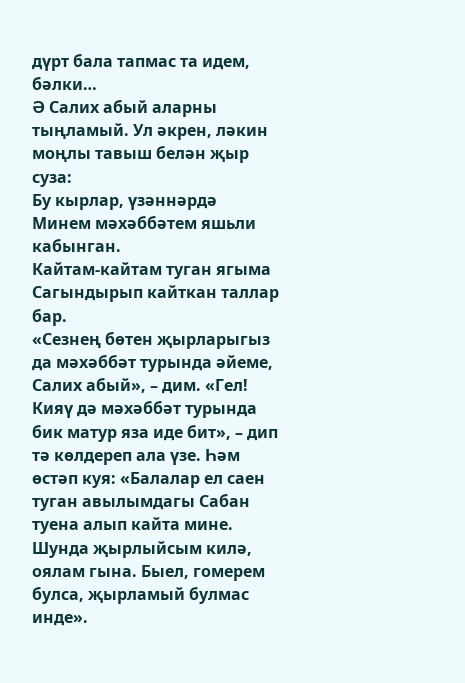дүрт бала тапмас та идем, бәлки…
Ә Салих абый аларны тыңламый. Ул әкрен, ләкин моңлы тавыш белән җыр суза:
Бу кырлар, үзәннәрдә
Минем мәхәббәтем яшьли кабынган.
Кайтам-кайтам туган ягыма
Сагындырып кайткан таллар бар.
«Сезнең бөтен җырларыгыз да мәхәббәт турында әйеме, Салих абый», – дим. «Гел! Кияү дә мәхәббәт турында бик матур яза иде бит», – дип тә көлдереп ала үзе. Һәм өстәп куя: «Балалар ел саен туган авылымдагы Сабан туена алып кайта мине. Шунда җырлыйсым килә, оялам гына. Быел, гомерем булса, җырламый булмас инде».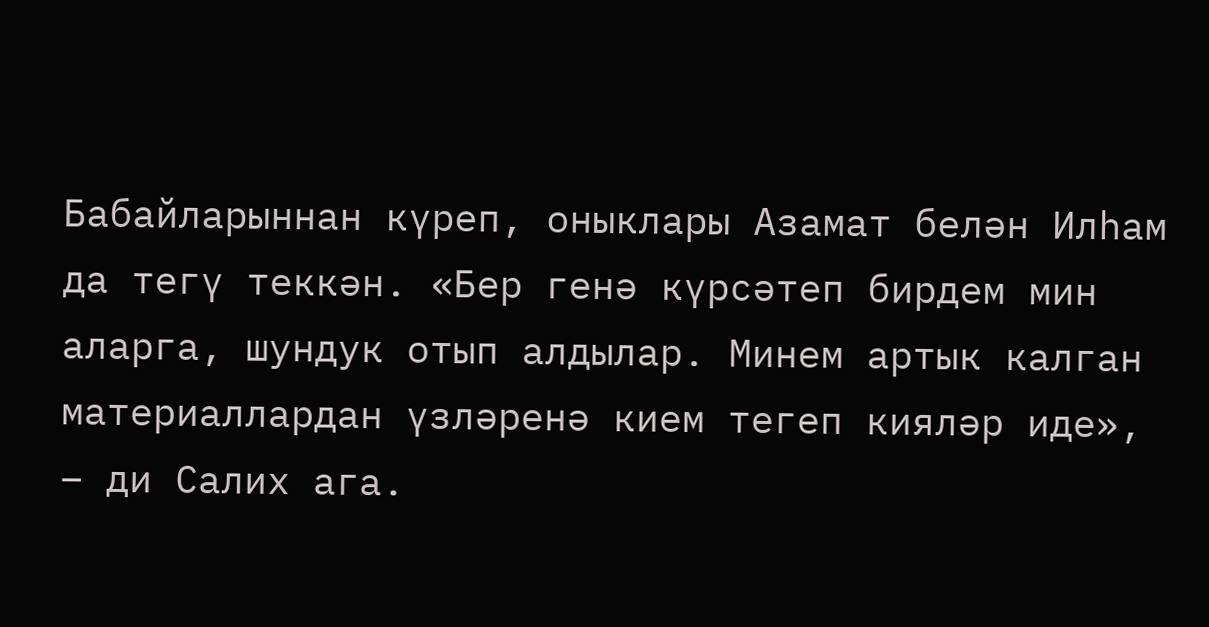Бабайларыннан күреп, оныклары Азамат белән Илһам да тегү теккән. «Бер генә күрсәтеп бирдем мин аларга, шундук отып алдылар. Минем артык калган материаллардан үзләренә кием тегеп кияләр иде», – ди Салих ага.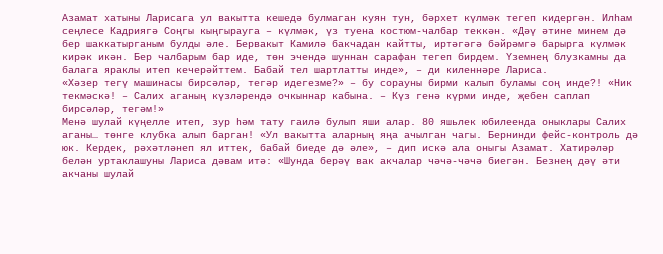Азамат хатыны Ларисага ул вакытта кешедә булмаган куян тун, бәрхет күлмәк тегеп кидергән. Илһам сеңлесе Кадриягә Соңгы кыңгырауга – күлмәк, үз туена костюм-чалбар теккән. «Дәү әтине минем дә бер шаккатырганым булды әле. Бервакыт Камилә бакчадан кайтты, иртәгәгә бәйрәмгә барырга күлмәк кирәк икән. Бер чалбарым бар иде, төн эчендә шуннан сарафан тегеп бирдем. Үземнең блузкамны да балага яраклы итеп кечерәйттем. Бабай тел шартлатты инде», – ди киленнәре Лариса.
«Хәзер тегү машинасы бирсәләр, тегәр идегезме?» – бу сорауны бирми калып буламы соң инде?! «Ник текмәскә! – Салих аганың күзләрендә очкыннар кабына. – Күз генә күрми инде, җебен саплап бирсәләр, тегәм!»
Менә шулай күңелле итеп, зур һәм тату гаилә булып яши алар. 80 яшьлек юбилеенда оныклары Салих аганы… төнге клубка алып барган! «Ул вакытта аларның яңа ачылган чагы. Бернинди фейс-контроль дә юк. Кердек, рәхәтләнеп ял иттек, бабай биеде дә әле», – дип искә ала оныгы Азамат. Хатирәләр белән уртаклашуны Лариса дәвам итә: «Шунда берәү вак акчалар чәчә-чәчә биегән. Безнең дәү әти акчаны шулай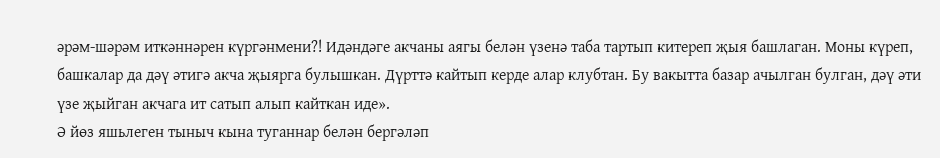әрәм-шәрәм иткәннәрен күргәнмени?! Идәндәге акчаны аягы белән үзенә таба тартып китереп җыя башлаган. Моны күреп, башкалар да дәү әтигә акча җыярга булышкан. Дүрттә кайтып керде алар клубтан. Бу вакытта базар ачылган булган, дәү әти үзе җыйган акчага ит сатып алып кайткан иде».
Ә йөз яшьлеген тыныч кына туганнар белән бергәләп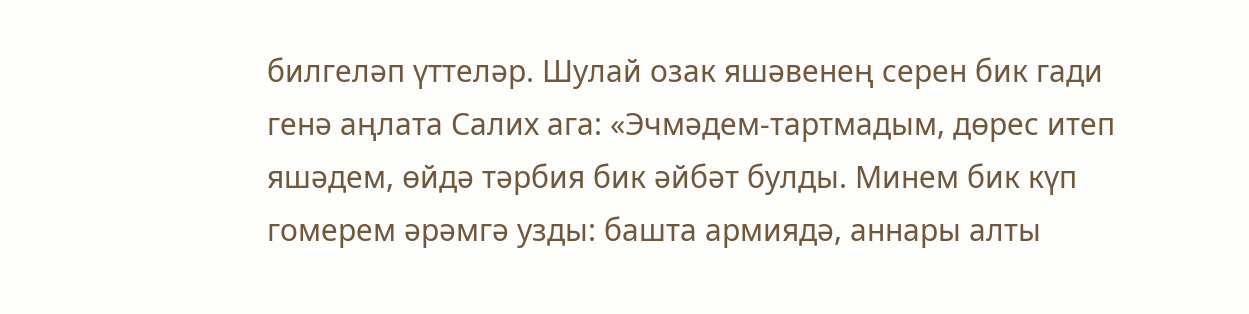билгеләп үттеләр. Шулай озак яшәвенең серен бик гади генә аңлата Салих ага: «Эчмәдем-тартмадым, дөрес итеп яшәдем, өйдә тәрбия бик әйбәт булды. Минем бик күп гомерем әрәмгә узды: башта армиядә, аннары алты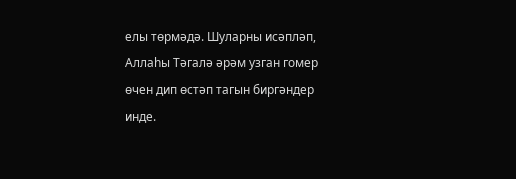елы төрмәдә. Шуларны исәпләп, Аллаһы Тәгалә әрәм узган гомер өчен дип өстәп тагын биргәндер инде.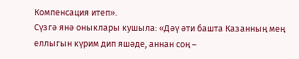Компенсация итеп».
Сүзгә янә оныклары кушыла: «Дәү әти башта Казанның мең еллыгын күрим дип яшәде, аннан соң –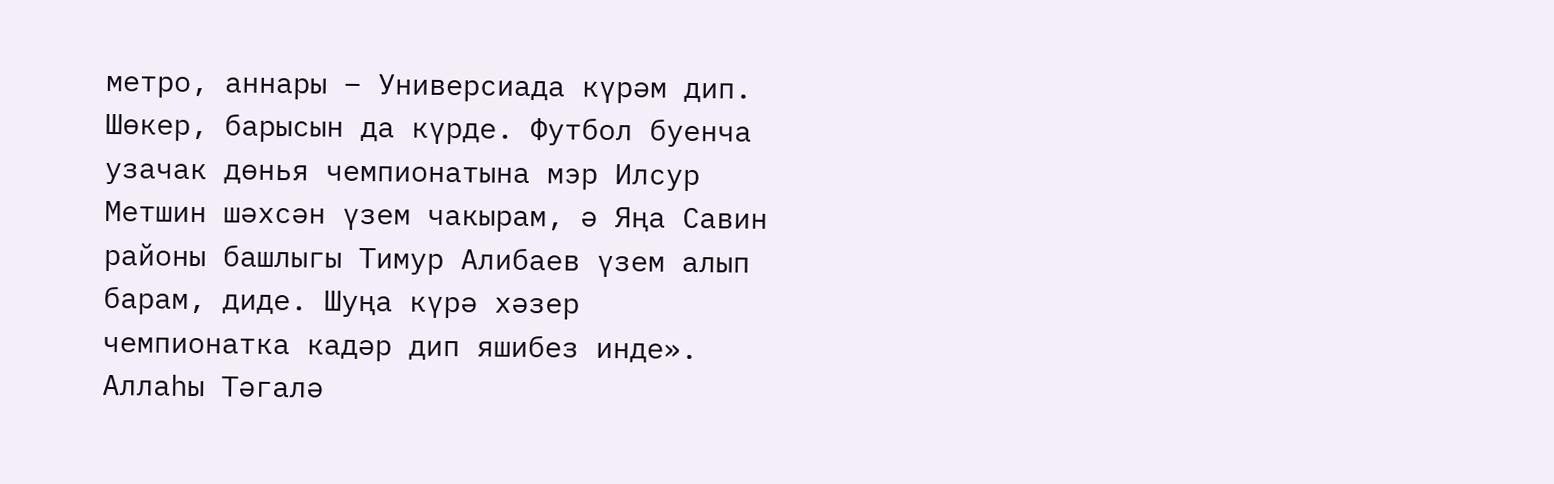метро, аннары – Универсиада күрәм дип. Шөкер, барысын да күрде. Футбол буенча узачак дөнья чемпионатына мэр Илсур Метшин шәхсән үзем чакырам, ә Яңа Савин районы башлыгы Тимур Алибаев үзем алып барам, диде. Шуңа күрә хәзер чемпионатка кадәр дип яшибез инде». Аллаһы Тәгалә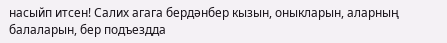насыйп итсен! Салих агага бердәнбер кызын, оныкларын, аларның балаларын, бер подъездда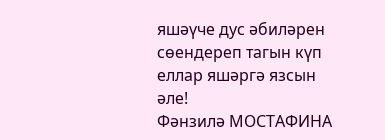яшәүче дус әбиләрен сөендереп тагын күп еллар яшәргә язсын әле!
Фәнзилә МОСТАФИНА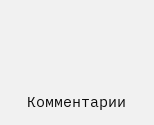Комментарии